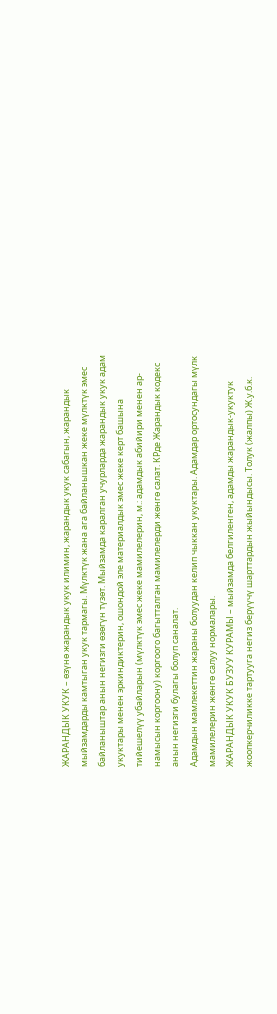ЖАРАНДЫК УКУК – өзүнө жарандык укук илимин, жарандык укук сабагын, жарандык мыйзамдарды камтыган укук тармагы. Мүлктүк жана ага байланышкан жеке мүлктүк эмес байланыштар анын негизги өзөгүн түзөт. Мыйзамда каралган учурларда жарандык укук адам укуктары менен эркиндиктерин, ошондой эле материалдык эмес жеке керт башына тийешелүү убайларын (мүлктүк эмес жеке мамилелерин, м.: адамдык абийири менен ар-намысын коргоону) коргоого багытталган мамилелерди жөнгө салат. КРде Жарандык кодекс анын негизги булагы болуп саналат.
Адамдын мамлекеттин жараны болуудан келип чыккан укуктары. Адамдар ортосундагы мүлк мамилелерин жөнгө салуу нормалары.
ЖАРАНДЫК УКУК БУЗУУ КУРАМЫ – мыйзамда белгиленген, адамды жарандык-укуктук жоопкерчиликке тартууга негиз берүүчү шарттардын жыйындысы. Толук (жалпы) Ж.у.б.к.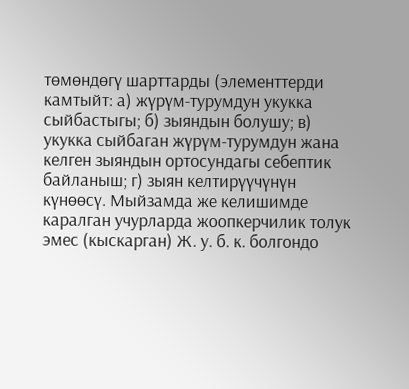төмөндөгү шарттарды (элементтерди камтыйт: а) жүрүм-турумдун укукка сыйбастыгы; б) зыяндын болушу; в) укукка сыйбаган жүрүм-турумдун жана келген зыяндын ортосундагы себептик байланыш; г) зыян келтирүүчүнүн күнөөсү. Мыйзамда же келишимде каралган учурларда жоопкерчилик толук эмес (кыскарган) Ж. у. б. к. болгондо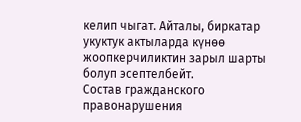келип чыгат. Айталы, биркатар укуктук актыларда күнөө жоопкерчиликтин зарыл шарты болуп эсептелбейт.
Состав гражданского правонарушения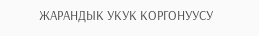ЖАРАНДЫК УКУК КОРГОНУУСУ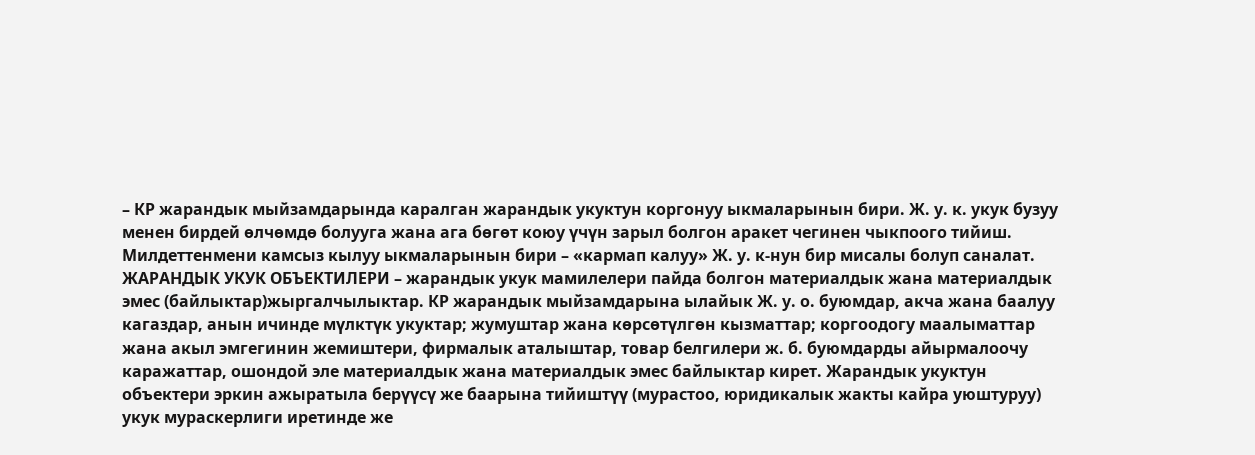– КР жарандык мыйзамдарында каралган жарандык укуктун коргонуу ыкмаларынын бири. Ж. у. к. укук бузуу менен бирдей өлчөмдө болууга жана ага бөгөт коюу үчүн зарыл болгон аракет чегинен чыкпоого тийиш. Милдеттенмени камсыз кылуу ыкмаларынын бири – «кармап калуу» Ж. у. к-нун бир мисалы болуп саналат.
ЖАРАНДЫК УКУК ОБЪЕКТИЛЕРИ – жарандык укук мамилелери пайда болгон материалдык жана материалдык эмес (байлыктар)жыргалчылыктар. КР жарандык мыйзамдарына ылайык Ж. у. о. буюмдар, акча жана баалуу кагаздар, анын ичинде мүлктүк укуктар; жумуштар жана көрсөтүлгөн кызматтар; коргоодогу маалыматтар жана акыл эмгегинин жемиштери, фирмалык аталыштар, товар белгилери ж. б. буюмдарды айырмалоочу каражаттар, ошондой эле материалдык жана материалдык эмес байлыктар кирет. Жарандык укуктун объектери эркин ажыратыла берүүсү же баарына тийиштүү (мурастоо, юридикалык жакты кайра уюштуруу) укук мураскерлиги иретинде же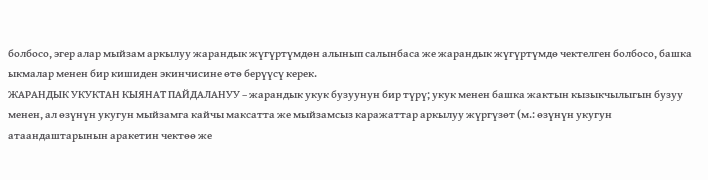болбосо, эгер алар мыйзам аркылуу жарандык жүгүртүмдөн алынып салынбаса же жарандык жүгүртүмдө чектелген болбосо, башка ыкмалар менен бир кишиден экинчисине өтө берүүсү керек.
ЖАРАНДЫК УКУКТАН КЫЯНАТ ПАЙДАЛАНУУ – жарандык укук бузуунун бир түрү; укук менен башка жактын кызыкчылыгын бузуу менен, ал өзүнүн укугун мыйзамга кайчы максатта же мыйзамсыз каражаттар аркылуу жүргүзөт (м.: өзүнүн укугун атаандаштарынын аракетин чектөө же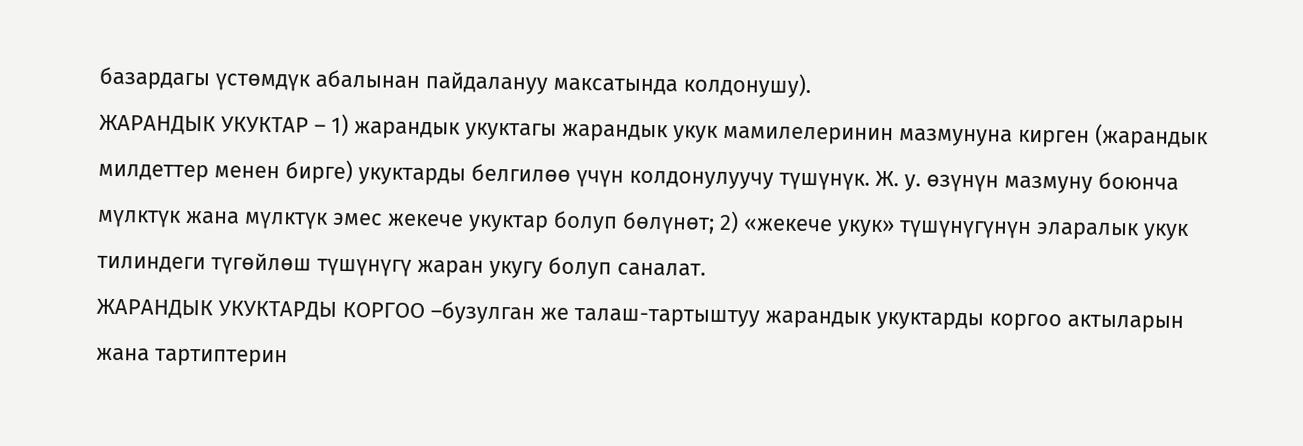базардагы үстөмдүк абалынан пайдалануу максатында колдонушу).
ЖАРАНДЫК УКУКТАР – 1) жарандык укуктагы жарандык укук мамилелеринин мазмунуна кирген (жарандык милдеттер менен бирге) укуктарды белгилөө үчүн колдонулуучу түшүнүк. Ж. у. өзүнүн мазмуну боюнча мүлктүк жана мүлктүк эмес жекече укуктар болуп бөлүнөт; 2) «жекече укук» түшүнүгүнүн эларалык укук тилиндеги түгөйлөш түшүнүгү жаран укугу болуп саналат.
ЖАРАНДЫК УКУКТАРДЫ КОРГОО –бузулган же талаш-тартыштуу жарандык укуктарды коргоо актыларын жана тартиптерин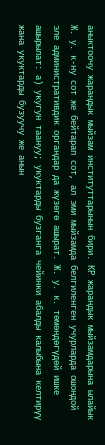аныктоочу жарандык мыйзам институттарынын бири. КР жарандык мыйзамдарына ылайык Ж. у. к-ну сот же бейтарап сот, ал эми мыйзамда белгиленген учурларда ошондой эле административдик органдар да жүзөгө ашырат. Ж. у. к. төмөндөгүдөй ишке ашырылат: а) укугун таануу; укуктарды бузганга чейинки абалды калыбына келтирүү жана укуктарды бузуучу же анын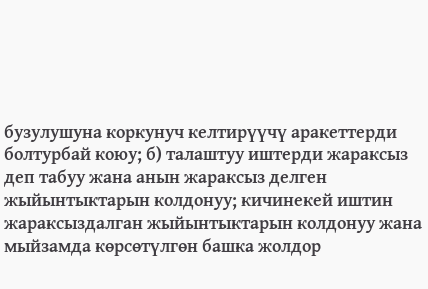бузулушуна коркунуч келтирүүчү аракеттерди болтурбай коюу; б) талаштуу иштерди жараксыз деп табуу жана анын жараксыз делген жыйынтыктарын колдонуу; кичинекей иштин жараксыздалган жыйынтыктарын колдонуу жана мыйзамда көрсөтүлгөн башка жолдор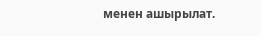менен ашырылат.